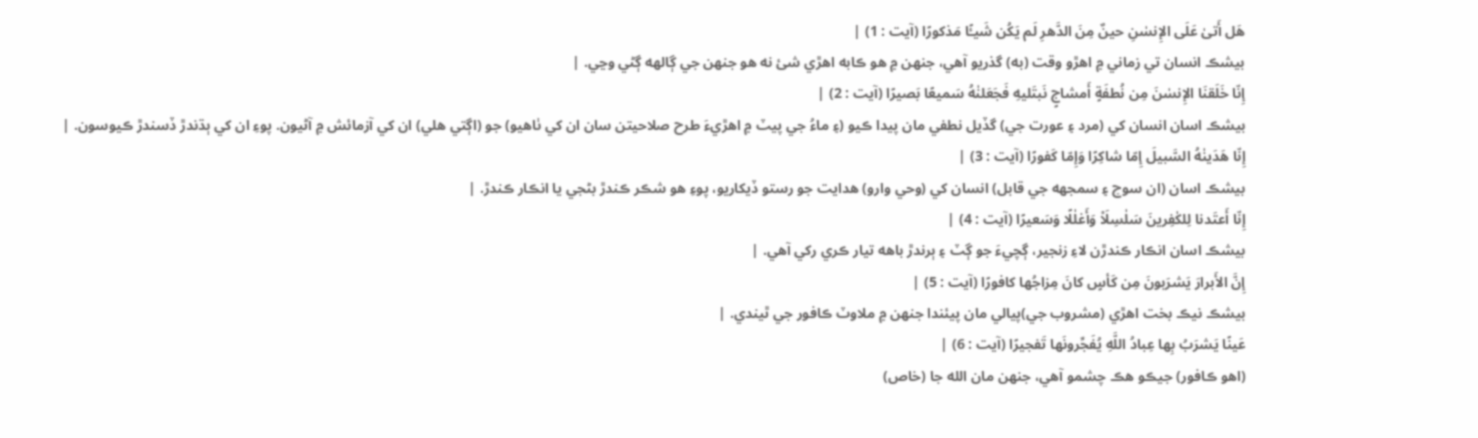هَل أَتىٰ عَلَى الإِنسٰنِ حينٌ مِنَ الدَّهرِ لَم يَكُن شَيـًٔا مَذكورًا (آيت : 1) |
بيشڪ انسان تي زماني ۾ اهڙو وقت (به) گذريو آهي، جنهن ۾ هو ڪابه اهڙي شئ نه هو جنهن جي ڳالهه ڳڻي وڃي. |
إِنّا خَلَقنَا الإِنسٰنَ مِن نُطفَةٍ أَمشاجٍ نَبتَليهِ فَجَعَلنٰهُ سَميعًا بَصيرًا (آيت : 2) |
بيشڪ اسان انسان کي (مرد ۽ عورت جي) گڏيل نطفي مان پيدا ڪيو (۽ ماءُ جي پيٽ ۾ اهڙيءَ طرح صلاحيتن سان ان کي ٺاهيو) جو (اڳتي هلي) ان کي آزمائش ۾ آڻيون. پوءِ ان کي ٻڌندڙ ڏسندڙ ڪيوسون. |
إِنّا هَدَينٰهُ السَّبيلَ إِمّا شاكِرًا وَإِمّا كَفورًا (آيت : 3) |
بيشڪ اسان (ان سوچ ۽ سمجهه جي قابل) انسان کي (وحي وارو) هدايت جو رستو ڏيکاريو، پوءِ هو شڪر ڪندڙ بڻجي يا انڪار ڪندڙ. |
إِنّا أَعتَدنا لِلكٰفِرينَ سَلٰسِلَا۟ وَأَغلٰلًا وَسَعيرًا (آيت : 4) |
بيشڪ اسان انڪار ڪندڙن لاءِ زنجير، ڳچيءَ جو ڳٽ ۽ ٻرندڙ باهه تيار ڪري رکي آهي. |
إِنَّ الأَبرارَ يَشرَبونَ مِن كَأسٍ كانَ مِزاجُها كافورًا (آيت : 5) |
بيشڪ نيڪ بخت اهڙي (مشروب جي)پيالي مان پيئندا جنهن ۾ ملاوٽ ڪافور جي ٿيندي. |
عَينًا يَشرَبُ بِها عِبادُ اللَّهِ يُفَجِّرونَها تَفجيرًا (آيت : 6) |
(اهو ڪافور) جيڪو هڪ چشمو آهي، جنهن مان الله جا (خاص)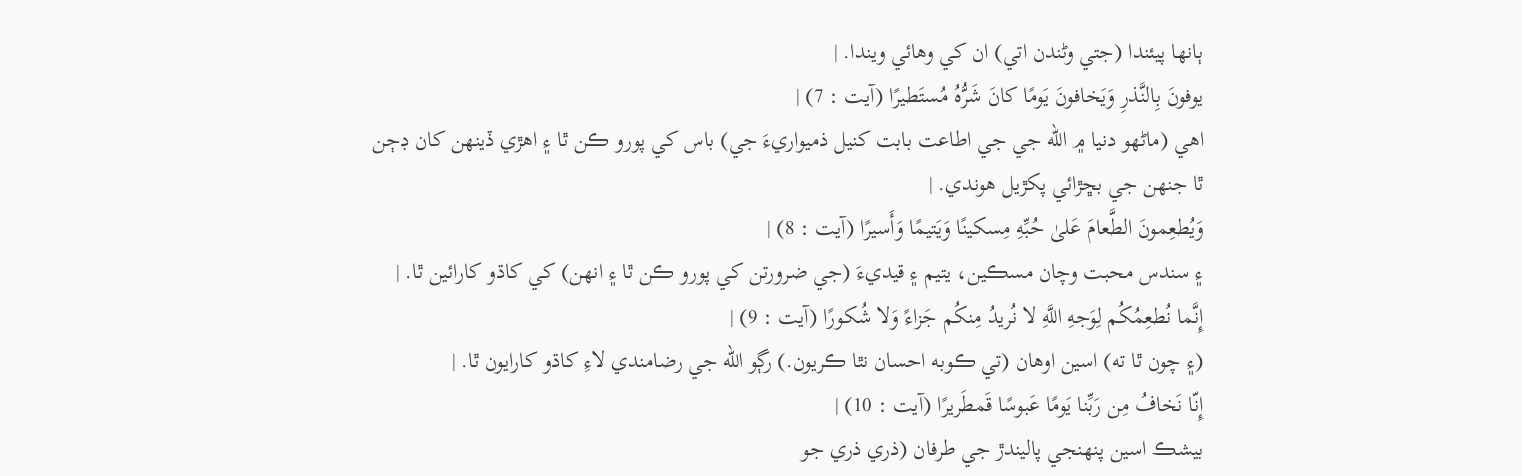ٻانها پيئندا (جتي وڻندن اتي) ان کي وهائي ويندا. |
يوفونَ بِالنَّذرِ وَيَخافونَ يَومًا كانَ شَرُّهُ مُستَطيرًا (آيت : 7) |
اهي (ماڻهو دنيا ۾ الله جي جي اطاعت بابت کنيل ذميواريءَ جي) باس کي پورو ڪن ٿا ۽ اهڙي ڏينهن کان ڊڄن ٿا جنهن جي بڇڙائي پکڙيل هوندي. |
وَيُطعِمونَ الطَّعامَ عَلىٰ حُبِّهِ مِسكينًا وَيَتيمًا وَأَسيرًا (آيت : 8) |
۽ سندس محبت وچان مسڪين، يتيم ۽ قيديءَ (جي ضرورتن کي پورو ڪن ٿا ۽ انهن) کي کاڌو کارائين ٿا. |
إِنَّما نُطعِمُكُم لِوَجهِ اللَّهِ لا نُريدُ مِنكُم جَزاءً وَلا شُكورًا (آيت : 9) |
(۽ چون ٿا ته) اسين اوهان (تي ڪوبه احسان نٿا ڪريون.) رڳو الله جي رضامندي لاءِ کاڌو کارايون ٿا. |
إِنّا نَخافُ مِن رَبِّنا يَومًا عَبوسًا قَمطَريرًا (آيت : 10) |
بيشڪ اسين پنهنجي پاليندڙ جي طرفان (ذري ذري جو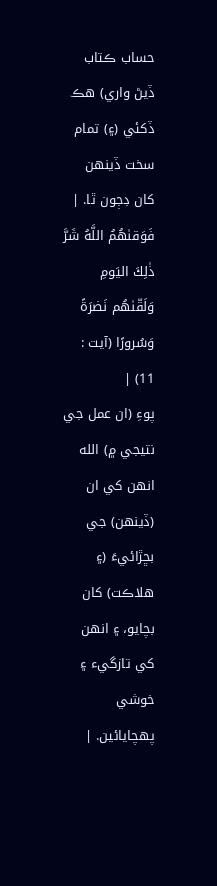حساب ڪتاب ڏيڻ واري) هڪ ڏکئي (۽) تمام سخت ڏينهن کان ڊڄون ٿا. |
فَوَقىٰهُمُ اللَّهُ شَرَّ ذٰلِكَ اليَومِ وَلَقّىٰهُم نَضرَةً وَسُرورًا (آيت : 11) |
پوءِ (ان عمل جي نتيجي ۾) الله انهن کي ان (ڏينهن) جي بڇڙائيءَ (۽ هلاڪت) کان بچايو، ۽ انهن کي تازگيء ۽ خوشي پهچايائين. |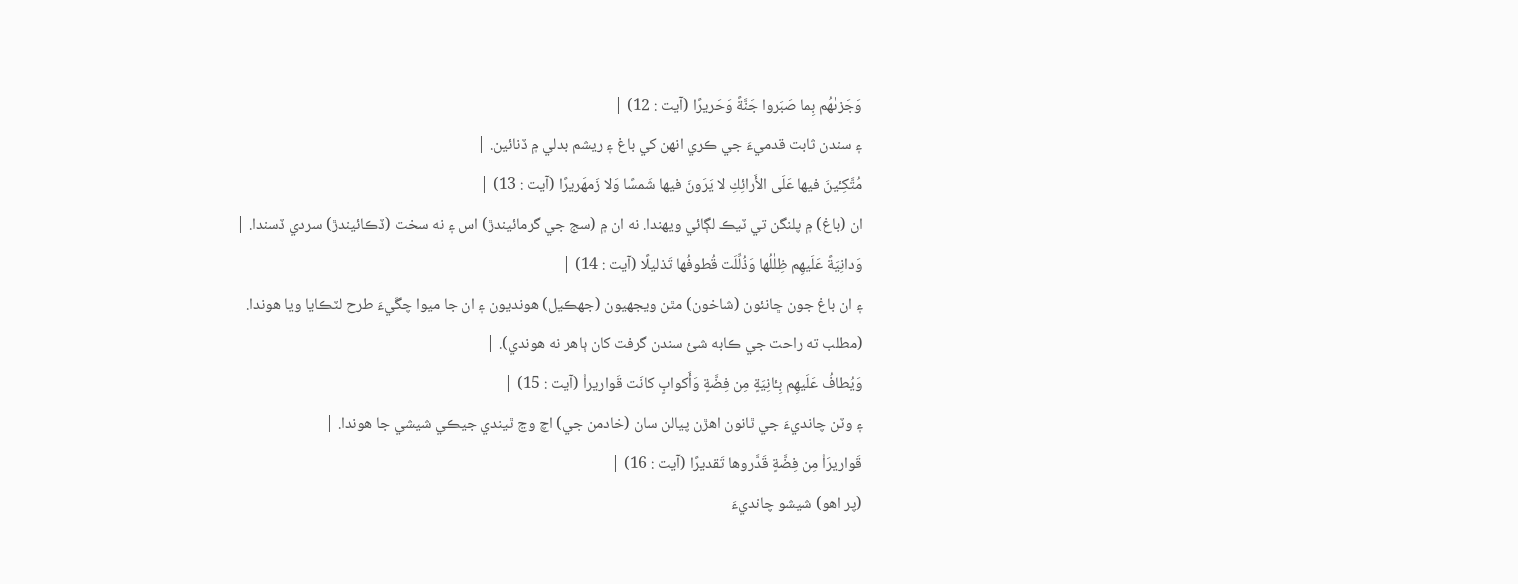وَجَزىٰهُم بِما صَبَروا جَنَّةً وَحَريرًا (آيت : 12) |
۽ سندن ثابت قدميءَ جي ڪري انهن کي باغ ۽ ريشم بدلي ۾ ڏنائين. |
مُتَّكِـٔينَ فيها عَلَى الأَرائِكِ لا يَرَونَ فيها شَمسًا وَلا زَمهَريرًا (آيت : 13) |
ان (باغ) ۾ پلنگن تي ٽيڪ لڳائي ويهندا. نه ان ۾ (سج جي گرمائيندڙ) اس ۽ نه سخت (ڏڪائيندڙ) سردي ڏسندا. |
وَدانِيَةً عَلَيهِم ظِلٰلُها وَذُلِّلَت قُطوفُها تَذليلًا (آيت : 14) |
۽ ان باغ جون ڇانئون (شاخون) مٿن ويجهيون (جهڪيل) هونديون ۽ ان جا ميوا چڱيءَ طرح لٽڪايا ويا هوندا. (مطلب ته راحت جي ڪابه شئ سندن گرفت کان ٻاهر نه هوندي). |
وَيُطافُ عَلَيهِم بِـٔانِيَةٍ مِن فِضَّةٍ وَأَكوابٍ كانَت قَواريرا۠ (آيت : 15) |
۽ وٽن چانديءَ جي ٿانون اهڙن پيالن سان (خادمن جي) اچ وڃ ٿيندي جيڪي شيشي جا هوندا. |
قَواريرَا۟ مِن فِضَّةٍ قَدَّروها تَقديرًا (آيت : 16) |
(پر اهو) شيشو چانديءَ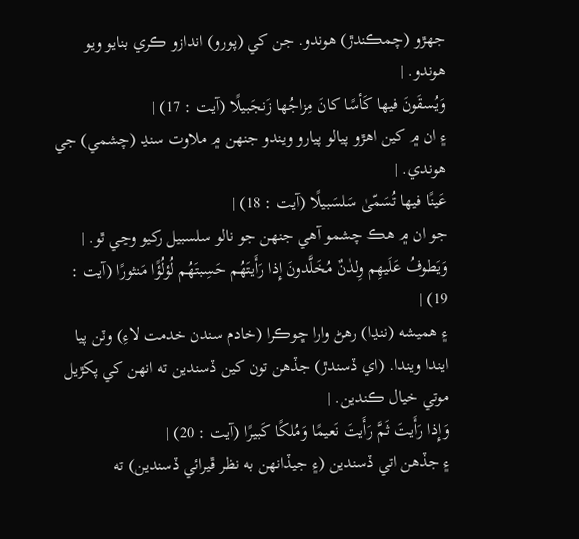جهڙو (چمڪندڙ) هوندو. جن کي (پورو) اندازو ڪري بنايو ويو هوندو. |
وَيُسقَونَ فيها كَأسًا كانَ مِزاجُها زَنجَبيلًا (آيت : 17) |
۽ ان ۾ کين اهڙو پيالو پيارو ويندو جنهن ۾ ملاوت سنڍ (چشمي) جي هوندي. |
عَينًا فيها تُسَمّىٰ سَلسَبيلًا (آيت : 18) |
جو ان ۾ هڪ چشمو آهي جنهن جو نالو سلسبيل رکيو وڃي ٿو. |
وَيَطوفُ عَلَيهِم وِلدٰنٌ مُخَلَّدونَ إِذا رَأَيتَهُم حَسِبتَهُم لُؤلُؤًا مَنثورًا (آيت : 19) |
۽ هميشه (ننڍا) رهڻ وارا ڇوڪرا (خادم سندن خدمت لاءِ) وٽن پيا ايندا ويندا. (اي ڏسندڙ) جڏهن تون کين ڏسندين ته انهن کي پکڙيل موتي خيال ڪندين. |
وَإِذا رَأَيتَ ثَمَّ رَأَيتَ نَعيمًا وَمُلكًا كَبيرًا (آيت : 20) |
۽ جڏهن اتي ڏسندين (۽ جيڏانهن به نظر ڦيرائي ڏسندين) ته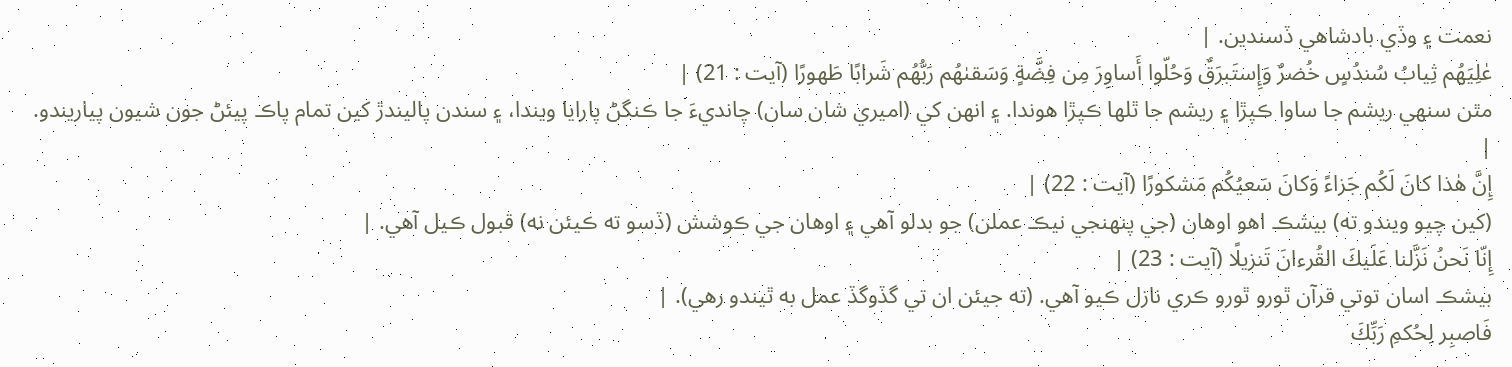نعمت ۽ وڏي بادشاهي ڏسندين. |
عٰلِيَهُم ثِيابُ سُندُسٍ خُضرٌ وَإِستَبرَقٌ وَحُلّوا أَساوِرَ مِن فِضَّةٍ وَسَقىٰهُم رَبُّهُم شَرابًا طَهورًا (آيت : 21) |
مٿن سنهي ريشم جا ساوا ڪپڙا ۽ ريشم جا ٿلها ڪپڙا هوندا. ۽ انهن کي (اميري شان سان) چانديءَ جا ڪنگڻ پارايا ويندا، ۽ سندن پاليندڙ کين تمام پاڪ پيئڻ جون شيون پياريندو. |
إِنَّ هٰذا كانَ لَكُم جَزاءً وَكانَ سَعيُكُم مَشكورًا (آيت : 22) |
(کين چيو ويندو ته) بيشڪ اهو اوهان (جي پنهنجي نيڪ عملن) جو بدلو آهي ۽ اوهان جي ڪوشش (ڏسو ته ڪيئن نه) قبول ڪيل آهي. |
إِنّا نَحنُ نَزَّلنا عَلَيكَ القُرءانَ تَنزيلًا (آيت : 23) |
بيشڪ اسان توتي قرآن ٿورو ٿورو ڪري نازل ڪيو آهي. (ته جيئن ان تي گڏوگڏ عمل به ٿيندو رهي). |
فَاصبِر لِحُكمِ رَبِّكَ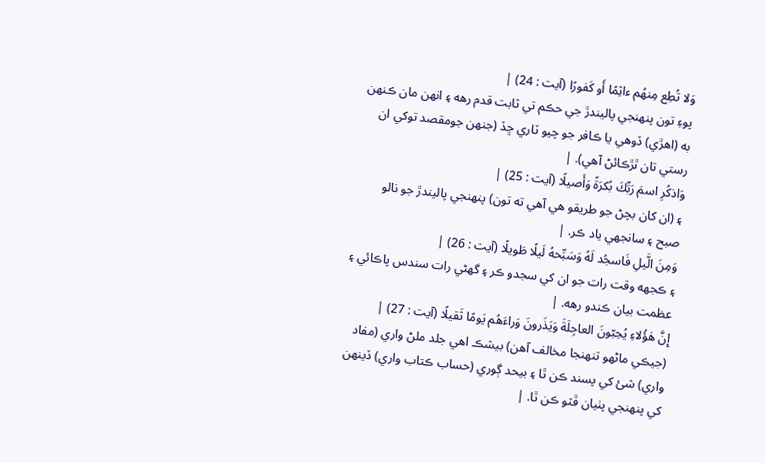وَلا تُطِع مِنهُم ءاثِمًا أَو كَفورًا (آيت : 24) |
پوءِ تون پنهنجي پاليندڙ جي حڪم تي ثابت قدم رهه ۽ انهن مان ڪنهن به (اهڙي) ڏوهي يا ڪافر جو چيو ٽاري ڇڏ (جنهن جومقصد توکي ان رستي تان ٿڙڪائڻ آهي). |
وَاذكُرِ اسمَ رَبِّكَ بُكرَةً وَأَصيلًا (آيت : 25) |
۽ (ان کان بچڻ جو طريقو هي آهي ته تون) پنهنجي پاليندڙ جو نالو صبح ۽ سانجهي ياد ڪر. |
وَمِنَ الَّيلِ فَاسجُد لَهُ وَسَبِّحهُ لَيلًا طَويلًا (آيت : 26) |
۽ ڪجهه وقت رات جو ان کي سجدو ڪر ۽ گهڻي رات سندس پاڪائي ۽ عظمت بيان ڪندو رهه. |
إِنَّ هٰؤُلاءِ يُحِبّونَ العاجِلَةَ وَيَذَرونَ وَراءَهُم يَومًا ثَقيلًا (آيت : 27) |
(جيڪي ماڻهو تنهنجا مخالف آهن) بيشڪ اهي جلد ملڻ واري (مفاد واري) شئ کي پسند ڪن ٿا ۽ بيحد ڳوري (حساب ڪتاب واري) ڏينهن کي پنهنجي پٺيان ڦٽو ڪن ٿا. |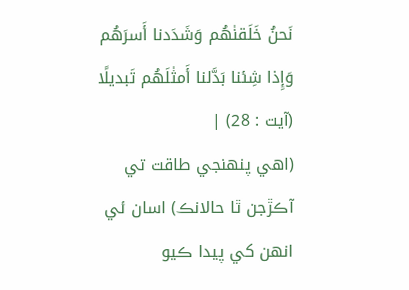نَحنُ خَلَقنٰهُم وَشَدَدنا أَسرَهُم وَإِذا شِئنا بَدَّلنا أَمثٰلَهُم تَبديلًا (آيت : 28) |
(اهي پنهنجي طاقت تي آڪڙجن ٿا حالانڪ) اسان ئي انهن کي پيدا ڪيو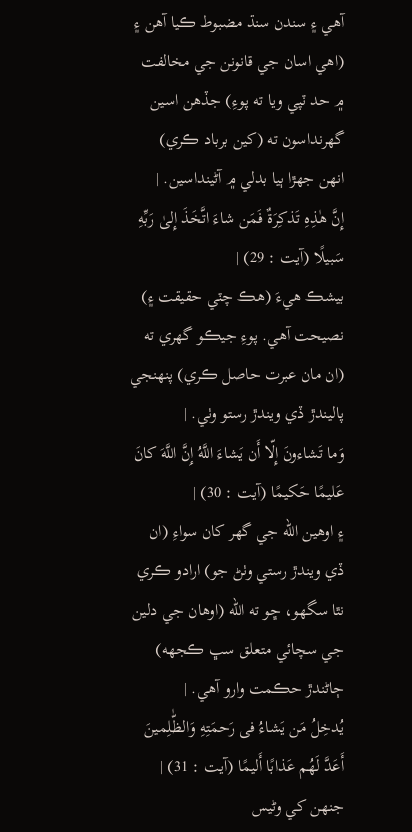آهي ۽ سندن سنڌ مضبوط ڪيا آهن ۽ (اهي اسان جي قانونن جي مخالفت ۾ حد ٽپي ويا ته پوءِ) جڏهن اسين گهرنداسون ته (کين برباد ڪري) انهن جهڙا ٻيا بدلي ۾ آڻينداسين. |
إِنَّ هٰذِهِ تَذكِرَةٌ فَمَن شاءَ اتَّخَذَ إِلىٰ رَبِّهِ سَبيلًا (آيت : 29) |
بيشڪ هيءَ (هڪ چٽي حقيقت ۽) نصيحت آهي. پوءِ جيڪو گهري ته (ان مان عبرت حاصل ڪري) پنهنجي پاليندڙ ڏي ويندڙ رستو وٺي. |
وَما تَشاءونَ إِلّا أَن يَشاءَ اللَّهُ إِنَّ اللَّهَ كانَ عَليمًا حَكيمًا (آيت : 30) |
۽ اوهين الله جي گهر کان سواءِ (ان ڏي ويندڙ رستي وٺڻ جو) ارادو ڪري نٿا سگهو، ڇو ته الله (اوهان جي دلين جي سچائي متعلق سڀ ڪجهه) ڄاڻندڙ حڪمت وارو آهي. |
يُدخِلُ مَن يَشاءُ فى رَحمَتِهِ وَالظّٰلِمينَ أَعَدَّ لَهُم عَذابًا أَليمًا (آيت : 31) |
جنهن کي وڻيس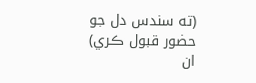(ته سندس دل جو حضور قبول ڪري) ان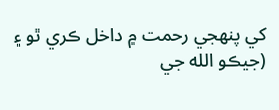کي پنهجي رحمت ۾ داخل ڪري ٿو ۽ (جيڪو الله جي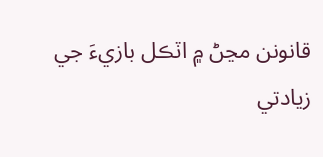قانونن مڃڻ ۾ اٽڪل بازيءَ جي زيادتي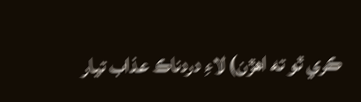ڪري ٿو ته اهڙن) لاءِ دردناڪ عذاب تيار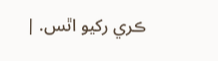ڪري رکيو اٿس. |